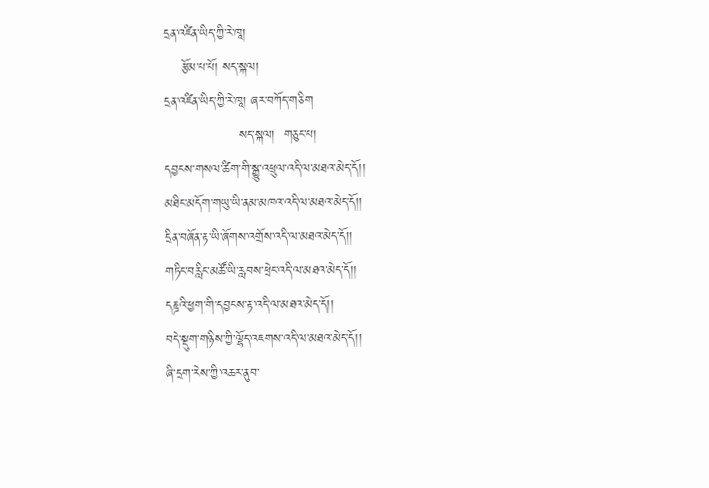དྲན་འཛིན་ཡིད་ཀྱི་རེ་ཁཱ།
    རྩོམ་པ་པོ། སད་སྐལ།
དྲན་འཛིན་ཡིད་ཀྱི་རེ་ཁཱ། ཞར་བཀོད་གཅིག
                 སད་སྐལ།  གཅུང་པ།
དབྱངས་གསལ་ཚིག་གི་སྒྱུ་འཕྲུལ་འདི་ལ་མཐའ་མེད་དོ།།
མཐིང་མདོག་གཡུ་ཡི་ནམ་མཁའ་འདི་ལ་མཐའ་མེད་དོ།།
དྲིན་བཞོན་རྟ་ཡི་ཞོགས་འགྲོས་འདི་ལ་མཐའ་མེད་དོ།།
གཏིང་བརླིང་མཚོ་ཡི་རླབས་ཕྲེང་འདི་ལ་མཐའ་མེད་དོ།།
དཎྜའི་ཕྱག་གི་དབྱངས་རྟ་འདི་ལ་མཐའ་མེད་དོ།།
བདེ་སྡུག་གཉིས་ཀྱི་ལྷོད་འཇགས་འདི་ལ་མཐའ་མེད་དོ།།
ཞི་དྲག་རེས་ཀྱི་འཆར་ནུབ་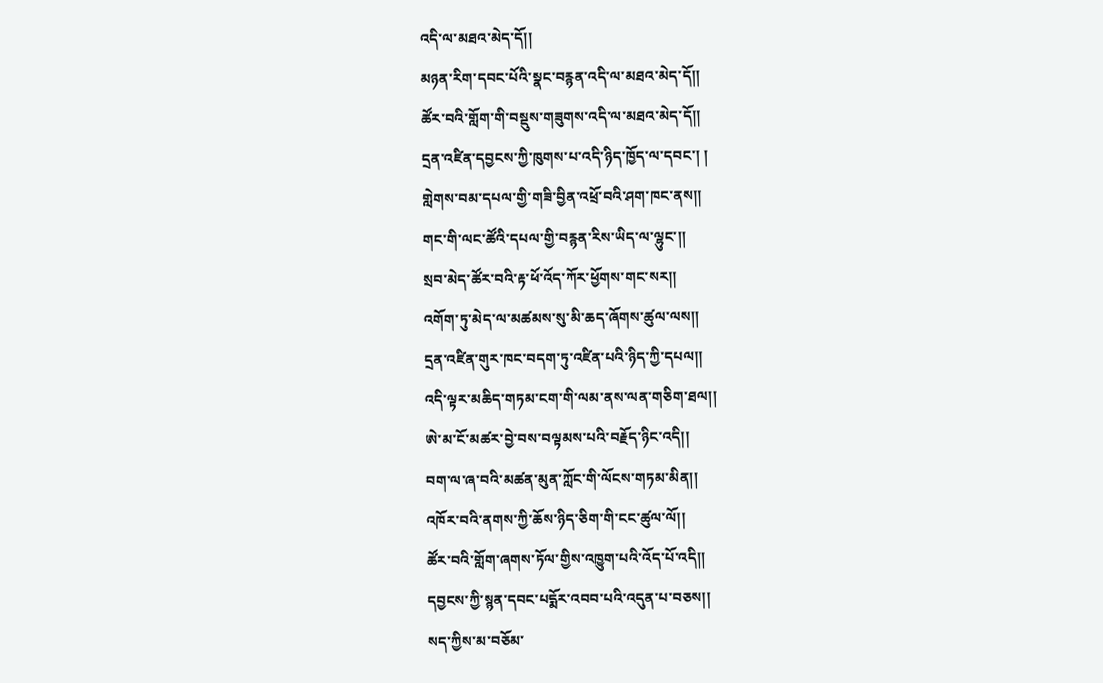འདི་ལ་མཐའ་མེད་དོ།།
མཉན་རིག་དབང་པོའི་སྣང་བརྙན་འདི་ལ་མཐའ་མེད་དོ།།
ཚོར་བའི་གློག་གི་བསྡུས་གཟུགས་འདི་ལ་མཐའ་མེད་དོ།།
དྲན་འཛིན་དབྱངས་ཀྱི་ཁུགས་པ་འདི་ཉིད་ཁྱོད་ལ་དབང་། །
གླེགས་བམ་དཔལ་གྱི་གཟི་བྱིན་འཕྲོ་བའི་ཤག་ཁང་ནས།།
གང་གི་ལང་ཚོའི་དཔལ་གྱི་བརྙན་རིས་ཡིད་ལ་ལྷུང་།།
སྲབ་མེད་ཚོར་བའི་རྟ་ཕོ་འོད་ཀོར་ཕྱོགས་གང་སར།།
འགོག་ཏུ་མེད་ལ་མཚམས་སུ་མི་ཆད་ཞོགས་ཚུལ་ལས།།
དྲན་འཛིན་གུར་ཁང་བདག་ཏུ་འཛིན་པའི་ཉིད་ཀྱི་དཔལ།།
འདི་ལྟར་མཆིད་གཏམ་ངག་གི་ལམ་ནས་ལན་གཅིག་ཐལ།།
ཨེ་མ་ངོ་མཚར་བྱེ་བས་བལྟམས་པའི་བརྗོད་ཉིང་འདི།།
བག་ལ་ཞ་བའི་མཚན་མུན་ཀློང་གི་ལོངས་གཏམ་མིན།།
འཁོར་བའི་ནགས་ཀྱི་ཆོས་ཉིད་ཅིག་གི་ངང་ཚུལ་ལོ།།
ཚོར་བའི་གློག་ཞགས་ཏོལ་གྱིས་འཁྱུག་པའི་འོད་པོ་འདི།།
དབྱངས་ཀྱི་སྙན་དབང་པདྨོར་འབབ་པའི་འདུན་པ་བཅས།།
སད་ཀྱིས་མ་བཅོམ་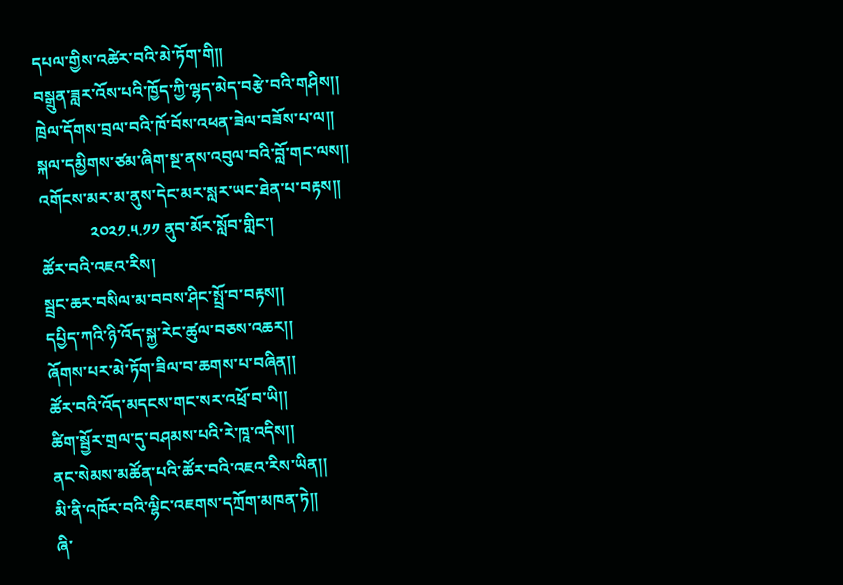དཔལ་གྱིས་འཚེར་བའི་མེ་ཏོག་གི།།
བསྒྲུན་ཟླར་འོས་པའི་ཁྱོད་ཀྱི་ལྷད་མེད་བརྩེ་བའི་གཤིས།།
ཁྲེལ་དོགས་བྲལ་བའི་ཁོ་བོས་འཕན་ཟེལ་བཟོས་པ་ལ།།
སྐལ་དམྱིགས་ཙམ་ཞིག་སྔ་ནས་འབུལ་བའི་བློ་གང་ལས།།
འགོངས་མར་མ་ནུས་དེང་མར་སླར་ཡང་ཐེན་པ་བརྟས།།
            ༢༠༢༡.༥.༡༡ ནུབ་མོར་སློབ་གླིང་།
ཚོར་བའི་འཇའ་རིས།
སྦྲང་ཆར་བསིལ་མ་བབས་ཤིང་སྤྲོ་བ་བརྟས།།
དཔྱིད་ཀའི་ཉི་འོད་སྐྱ་རེང་ཚུལ་བཅས་འཆར།།
ཞོགས་པར་མེ་ཏོག་ཟིལ་བ་ཆགས་པ་བཞིན།།
ཚོར་བའི་འོད་མདངས་གང་སར་འཕྲོ་བ་ཡི།།
ཚིག་སྦྱོར་གྲལ་དུ་བཤམས་པའི་རེ་ཁཱ་འདིས།།
ནང་སེམས་མཚོན་པའི་ཚོར་བའི་འཇའ་རིས་ཡིན།།
མི་ནི་འཁོར་བའི་ལྷིང་འཇགས་དཀྲོག་མཁན་ཏེ།།
ཞི་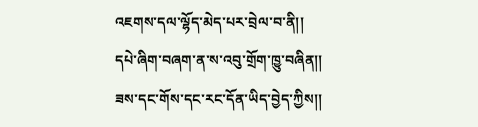འཇགས་དལ་ལྷོད་མེད་པར་བྲེལ་བ་ནི།།
དཔེ་ཞིག་བཞག་ན་ས་འབུ་གྲོག་ཁྱུ་བཞིན།།
ཟས་དང་གོས་དང་རང་དོན་ཡིད་བྱེད་ཀྱིས།།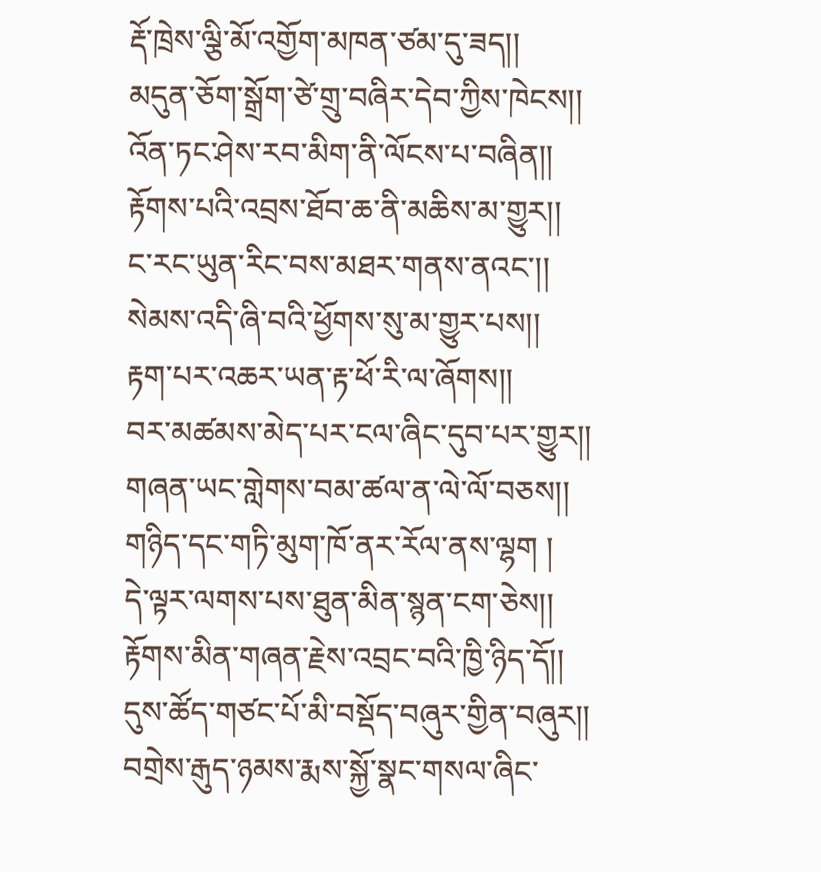རྡོ་ཁྲེས་ལྕི་མོ་འགྱོག་མཁན་ཙམ་དུ་ཟད།།
མདུན་ཅོག་སྒྲོག་ཙེ་གྲུ་བཞིར་དེབ་ཀྱིས་ཁེངས།།
འོན་ཏང་ཤེས་རབ་མིག་ནི་ལོངས་པ་བཞིན།།
རྟོགས་པའི་འབྲས་ཐོབ་ཆ་ནི་མཆིས་མ་གྱུར།།
ང་རང་ཡུན་རིང་བས་མཐར་གནས་ནའང་།།
སེམས་འདི་ཞི་བའི་ཕྱོགས་སུ་མ་གྱུར་པས།།
རྟག་པར་འཆར་ཡན་རྟ་ཕོ་རི་ལ་ཞོགས།།
བར་མཚམས་མེད་པར་ངལ་ཞིང་དུབ་པར་གྱུར།།
གཞན་ཡང་གླེགས་བམ་ཚལ་ན་ལེ་ལོ་བཅས།།
གཉིད་དང་གཏི་མུག་ཁོ་ནར་རོལ་ནས་ལྷག །
དེ་ལྟར་ལགས་པས་ཐུན་མིན་སྙན་ངག་ཅེས།།
རྟོགས་མིན་གཞན་རྗེས་འབྲང་བའི་ཁྱི་ཉིད་དོ།།
དུས་ཚོད་གཙང་པོ་མི་བསྡོད་བཞུར་གྱིན་བཞུར།།
བགྲེས་རྒུད་ཉམས་རྨས་སྐྱོ་སྣང་གསལ་ཞིང་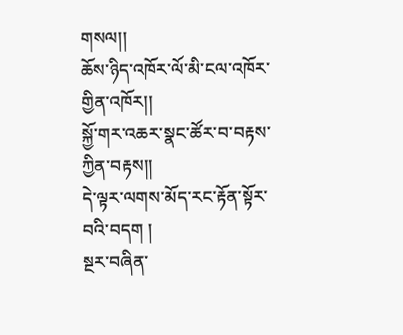གསལ།།
ཆོས་ཉིད་འཁོར་ལོ་མི་ངལ་འཁོར་གྱིན་འཁོར།།
སྐྱོ་གར་འཆར་སྣང་ཚོར་བ་བརྟས་ཀྱིན་བརྟས།།
དེ་ལྟར་ལགས་མོད་རང་རྟོན་སྟོར་བའི་བདག །
སྔར་བཞིན་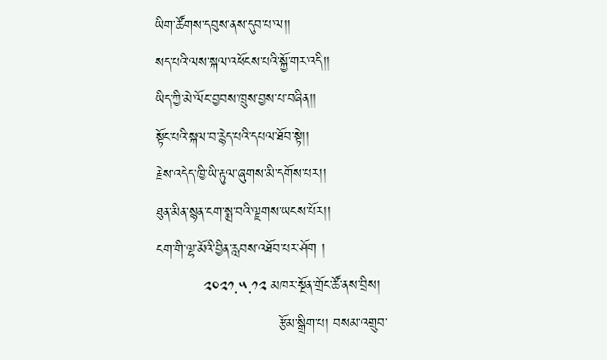ཡིག་ཚོགས་དབུས་ནས་དུབ་པ་ལ།།
སད་པའི་ལས་སྐལ་འཕོངས་པའི་སྐྱོ་གར་འདི།།
ཡིད་ཀྱི་མེ་ལོང་བྱབས་ཁྲུས་བྱས་པ་བཞིན།།
སྟོང་པའི་སྐལ་བ་རྙེད་པའི་དཔལ་ཐོབ་སྟེ།།
རྗེས་འདེད་ཁྱི་ཡི་རྟུལ་ཞུགས་མི་དགོས་པར།།
ཐུན་མིན་སྙན་ངག་སྨྲ་བའི་ལྗགས་ཡངས་པོར།།
ངག་གི་ལྷ་མོའི་བྱིན་རླབས་འཐོབ་པར་ཤོག །
          ༢༠༢༡.༥.༡༢ མཁར་སྔོན་གྲོང་ཚོ་ནས་བྲིས།
                          རྩོམ་སྒྲིག་པ། བསམ་འགྲུབ་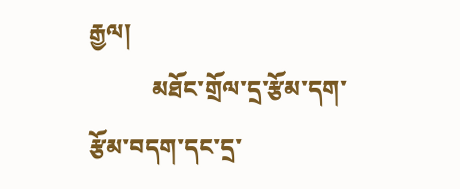རྒྱལ།
           མཐོང་གྲོལ་དྲ་རྩོམ་དག་རྩོམ་བདག་དང་དྲ་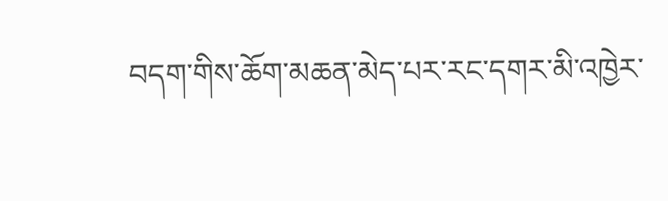བདག་གིས་ཆོག་མཆན་མེད་པར་རང་དགར་མི་འཁྱེར་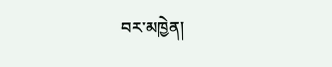བར་མཁྱེན།